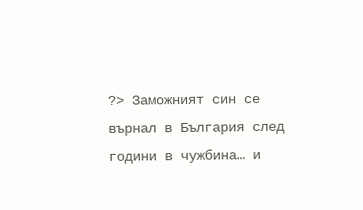?> Заможният син се върнал в България след години в чужбина… и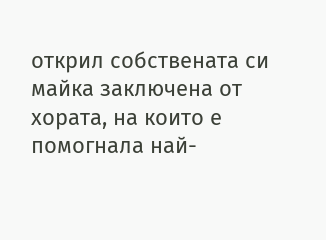открил собствената си майка заключена от хората, на които е помогнала най-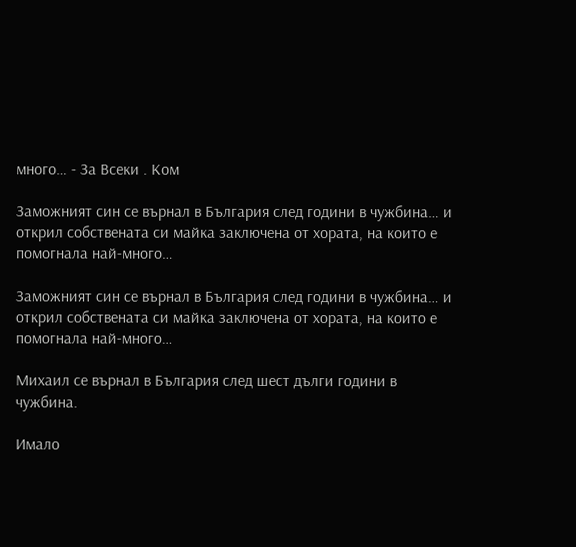много… - За Всеки . Ком

Заможният син се върнал в България след години в чужбина… и открил собствената си майка заключена от хората, на които е помогнала най-много…

Заможният син се върнал в България след години в чужбина… и открил собствената си майка заключена от хората, на които е помогнала най-много…

Михаил се върнал в България след шест дълги години в чужбина.

Имало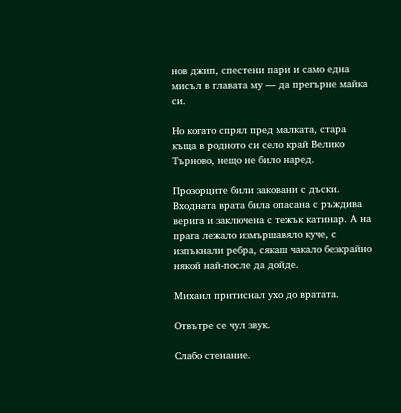нов джип, спестени пари и само една мисъл в главата му — да прегърне майка си.

Но когато спрял пред малката, стара къща в родното си село край Велико Търново, нещо не било наред.

Прозорците били заковани с дъски. Входната врата била опасана с ръждива верига и заключена с тежък катинар. А на прага лежало измършавяло куче, с изпъкнали ребра, сякаш чакало безкрайно някой най-после да дойде.

Михаил притиснал ухо до вратата.

Отвътре се чул звук.

Слабо стенание.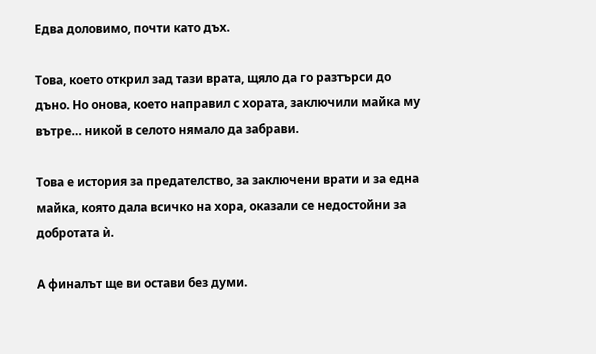Едва доловимо, почти като дъх.

Това, което открил зад тази врата, щяло да го разтърси до дъно. Но онова, което направил с хората, заключили майка му вътре… никой в селото нямало да забрави.

Това е история за предателство, за заключени врати и за една майка, която дала всичко на хора, оказали се недостойни за добротата ѝ.

А финалът ще ви остави без думи.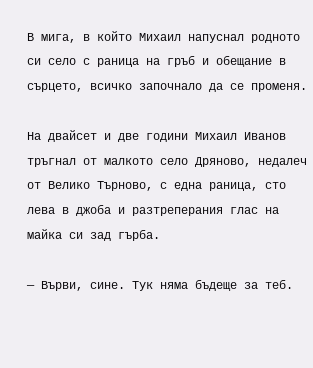В мига, в който Михаил напуснал родното си село с раница на гръб и обещание в сърцето, всичко започнало да се променя.

На двайсет и две години Михаил Иванов тръгнал от малкото село Дряново, недалеч от Велико Търново, с една раница, сто лева в джоба и разтреперания глас на майка си зад гърба.

— Върви, сине. Тук няма бъдеще за теб.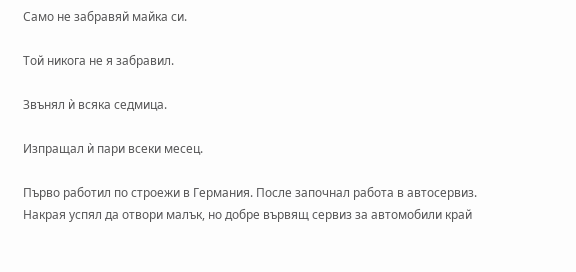Само не забравяй майка си.

Той никога не я забравил.

Звънял ѝ всяка седмица.

Изпращал ѝ пари всеки месец.

Първо работил по строежи в Германия. После започнал работа в автосервиз. Накрая успял да отвори малък, но добре вървящ сервиз за автомобили край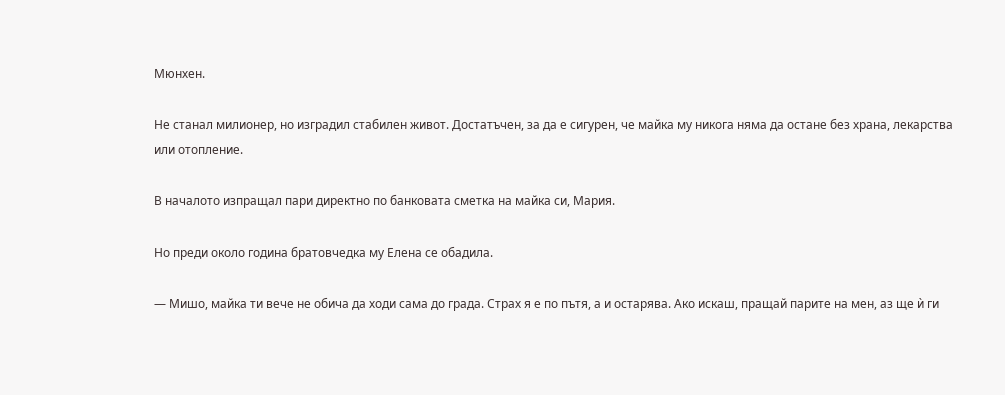Мюнхен.

Не станал милионер, но изградил стабилен живот. Достатъчен, за да е сигурен, че майка му никога няма да остане без храна, лекарства или отопление.

В началото изпращал пари директно по банковата сметка на майка си, Мария.

Но преди около година братовчедка му Елена се обадила.

— Мишо, майка ти вече не обича да ходи сама до града. Страх я е по пътя, а и остарява. Ако искаш, пращай парите на мен, аз ще ѝ ги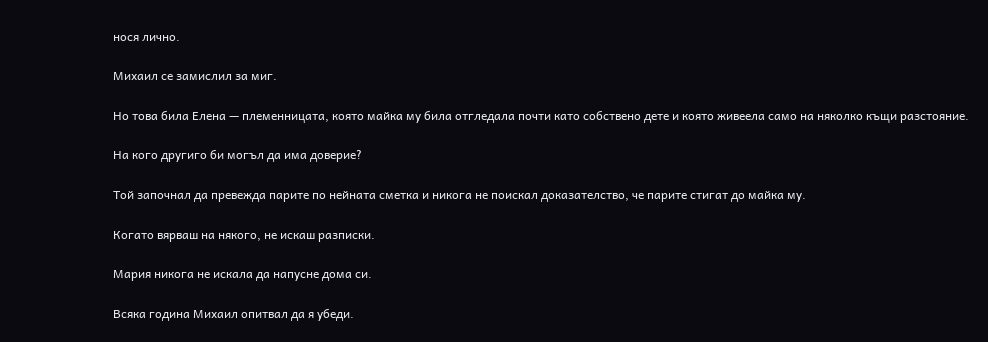нося лично.

Михаил се замислил за миг.

Но това била Елена — племенницата, която майка му била отгледала почти като собствено дете и която живеела само на няколко къщи разстояние.

На кого другиго би могъл да има доверие?

Той започнал да превежда парите по нейната сметка и никога не поискал доказателство, че парите стигат до майка му.

Когато вярваш на някого, не искаш разписки.

Мария никога не искала да напусне дома си.

Всяка година Михаил опитвал да я убеди.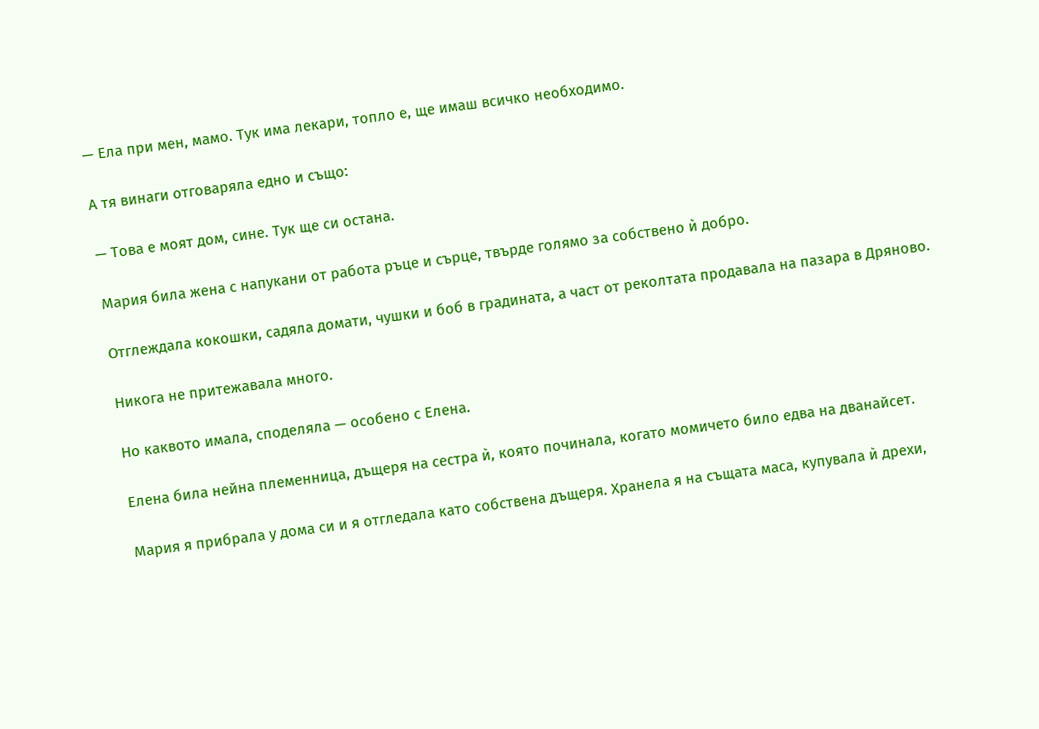— Ела при мен, мамо. Тук има лекари, топло е, ще имаш всичко необходимо.

А тя винаги отговаряла едно и също:

— Това е моят дом, сине. Тук ще си остана.

Мария била жена с напукани от работа ръце и сърце, твърде голямо за собствено ѝ добро.

Отглеждала кокошки, садяла домати, чушки и боб в градината, а част от реколтата продавала на пазара в Дряново.

Никога не притежавала много.

Но каквото имала, споделяла — особено с Елена.

Елена била нейна племенница, дъщеря на сестра ѝ, която починала, когато момичето било едва на дванайсет.

Мария я прибрала у дома си и я отгледала като собствена дъщеря. Хранела я на същата маса, купувала ѝ дрехи,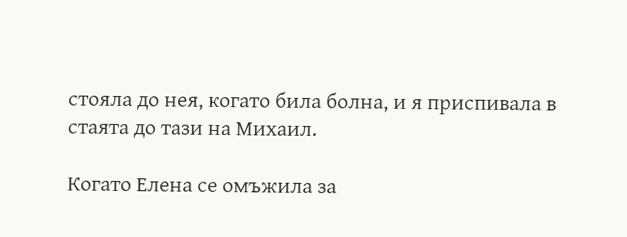стояла до нея, когато била болна, и я приспивала в стаята до тази на Михаил.

Когато Елена се омъжила за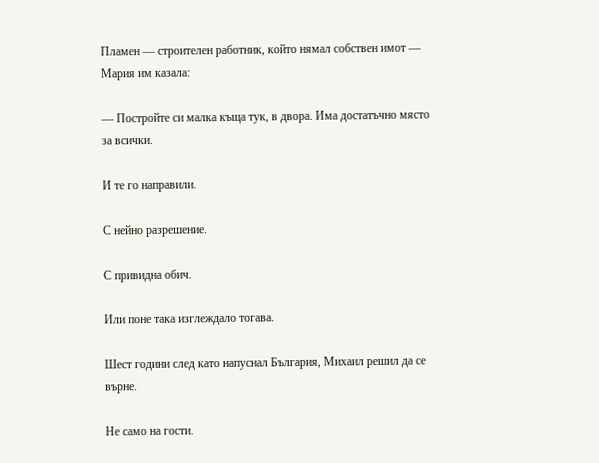Пламен — строителен работник, който нямал собствен имот — Мария им казала:

— Постройте си малка къща тук, в двора. Има достатъчно място за всички.

И те го направили.

С нейно разрешение.

С привидна обич.

Или поне така изглеждало тогава.

Шест години след като напуснал България, Михаил решил да се върне.

Не само на гости.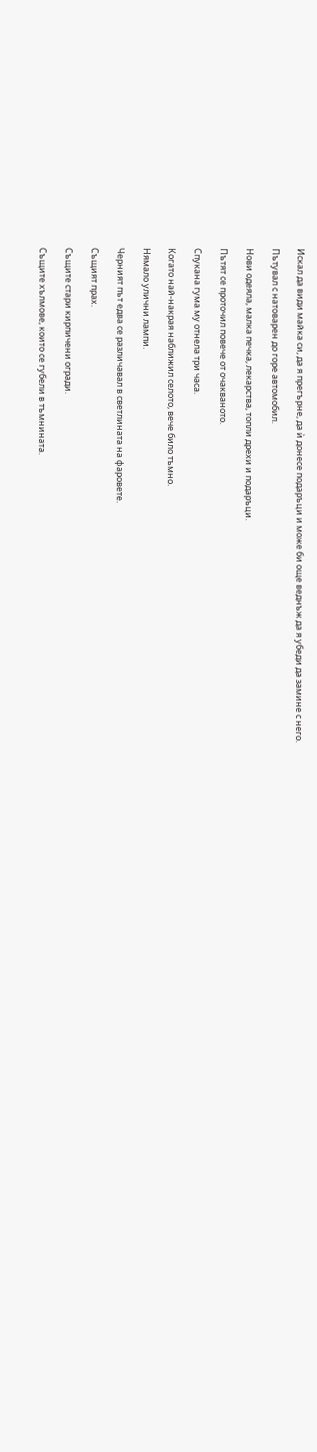Искал да види майка си, да я прегърне, да ѝ донесе подаръци и може би още веднъж да я убеди да замине с него.

Пътувал с натоварен до горе автомобил.

Нови одеяла, малка печка, лекарства, топли дрехи и подаръци.

Пътят се проточил повече от очакваното.

Спукана гума му отнела три часа.

Когато най-накрая наближил селото, вече било тъмно.

Нямало улични лампи.

Черният път едва се различавал в светлината на фаровете.

Същият прах.

Същите стари кирпичени огради.

Същите хълмове, които се губели в тъмнината.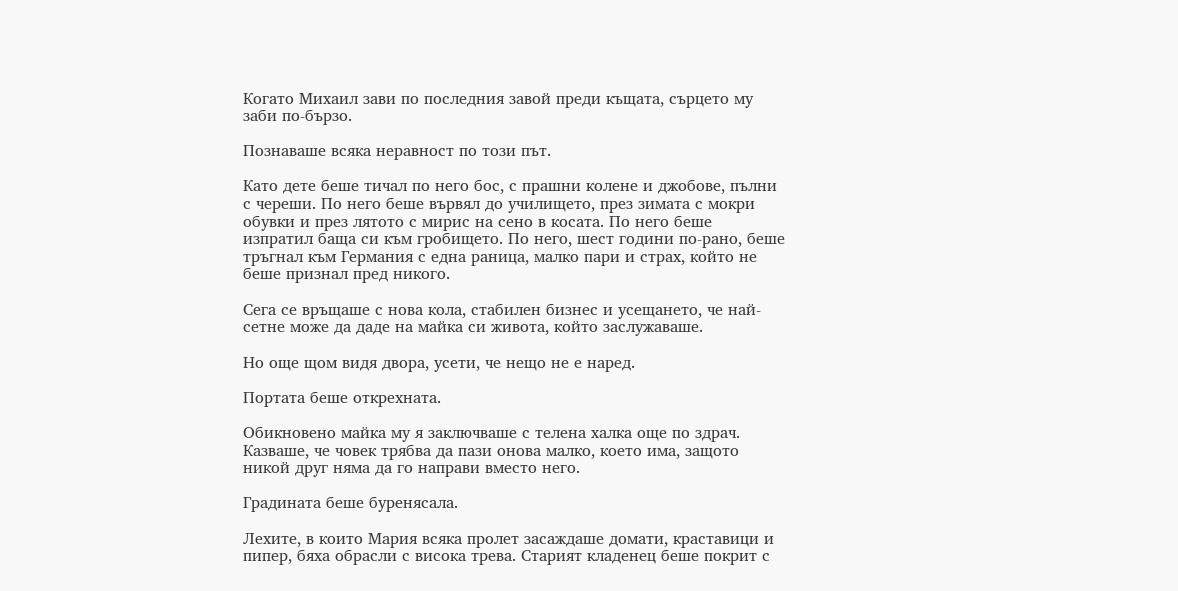Когато Михаил зави по последния завой преди къщата, сърцето му заби по-бързо.

Познаваше всяка неравност по този път.

Като дете беше тичал по него бос, с прашни колене и джобове, пълни с череши. По него беше вървял до училището, през зимата с мокри обувки и през лятото с мирис на сено в косата. По него беше изпратил баща си към гробището. По него, шест години по-рано, беше тръгнал към Германия с една раница, малко пари и страх, който не беше признал пред никого.

Сега се връщаше с нова кола, стабилен бизнес и усещането, че най-сетне може да даде на майка си живота, който заслужаваше.

Но още щом видя двора, усети, че нещо не е наред.

Портата беше открехната.

Обикновено майка му я заключваше с телена халка още по здрач. Казваше, че човек трябва да пази онова малко, което има, защото никой друг няма да го направи вместо него.

Градината беше буренясала.

Лехите, в които Мария всяка пролет засаждаше домати, краставици и пипер, бяха обрасли с висока трева. Старият кладенец беше покрит с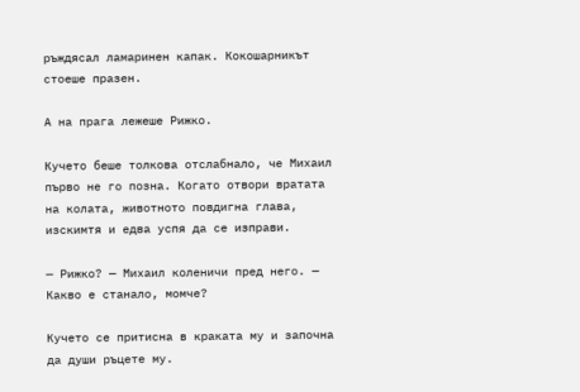ръждясал ламаринен капак. Кокошарникът стоеше празен.

А на прага лежеше Рижко.

Кучето беше толкова отслабнало, че Михаил първо не го позна. Когато отвори вратата на колата, животното повдигна глава, изскимтя и едва успя да се изправи.

— Рижко? — Михаил коленичи пред него. — Какво е станало, момче?

Кучето се притисна в краката му и започна да души ръцете му.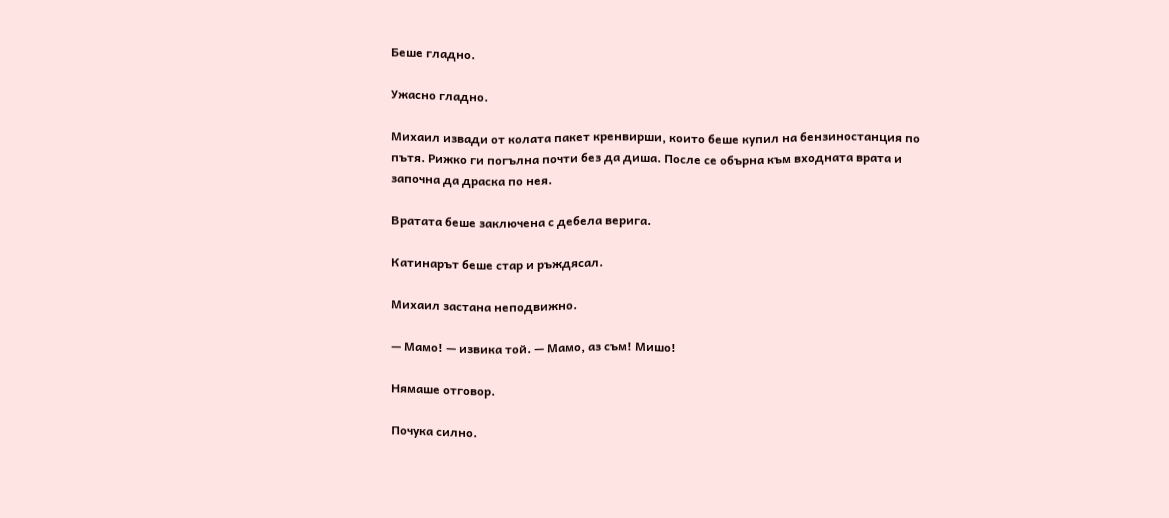Беше гладно.

Ужасно гладно.

Михаил извади от колата пакет кренвирши, които беше купил на бензиностанция по пътя. Рижко ги погълна почти без да диша. После се обърна към входната врата и започна да драска по нея.

Вратата беше заключена с дебела верига.

Катинарът беше стар и ръждясал.

Михаил застана неподвижно.

— Мамо! — извика той. — Мамо, аз съм! Мишо!

Нямаше отговор.

Почука силно.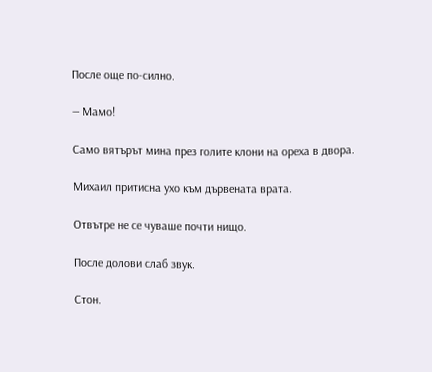После още по-силно.

— Мамо!

Само вятърът мина през голите клони на ореха в двора.

Михаил притисна ухо към дървената врата.

Отвътре не се чуваше почти нищо.

После долови слаб звук.

Стон.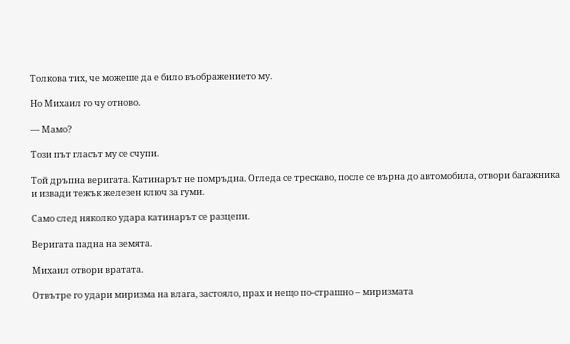Толкова тих, че можеше да е било въображението му.

Но Михаил го чу отново.

— Мамо?

Този път гласът му се счупи.

Той дръпна веригата. Катинарът не помръдна. Огледа се трескаво, после се върна до автомобила, отвори багажника и извади тежък железен ключ за гуми.

Само след няколко удара катинарът се разцепи.

Веригата падна на земята.

Михаил отвори вратата.

Отвътре го удари миризма на влага, застояло, прах и нещо по-страшно – миризмата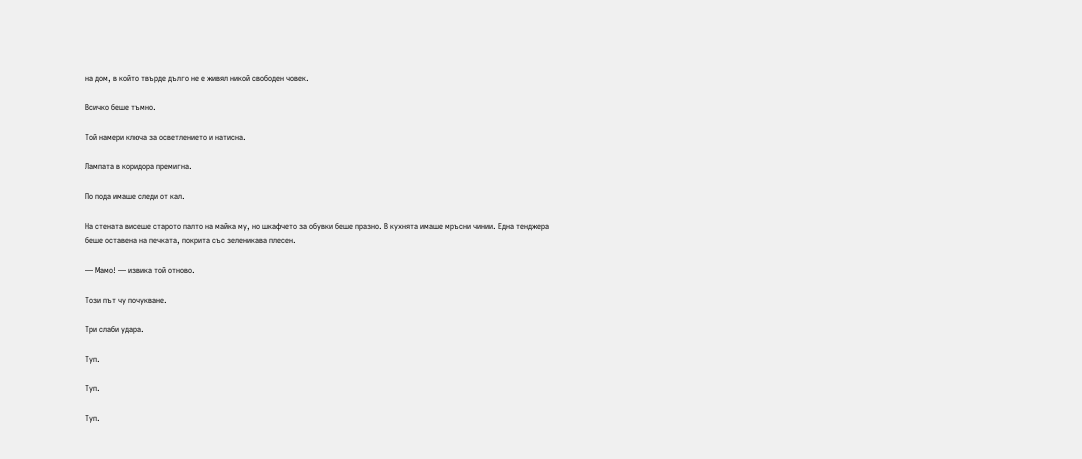на дом, в който твърде дълго не е живял никой свободен човек.

Всичко беше тъмно.

Той намери ключа за осветлението и натисна.

Лампата в коридора премигна.

По пода имаше следи от кал.

На стената висеше старото палто на майка му, но шкафчето за обувки беше празно. В кухнята имаше мръсни чинии. Една тенджера беше оставена на печката, покрита със зеленикава плесен.

— Мамо! — извика той отново.

Този път чу почукване.

Три слаби удара.

Туп.

Туп.

Туп.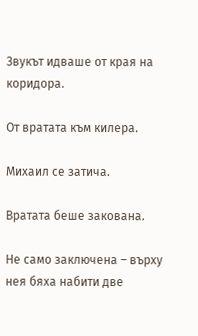Звукът идваше от края на коридора.

От вратата към килера.

Михаил се затича.

Вратата беше закована.

Не само заключена – върху нея бяха набити две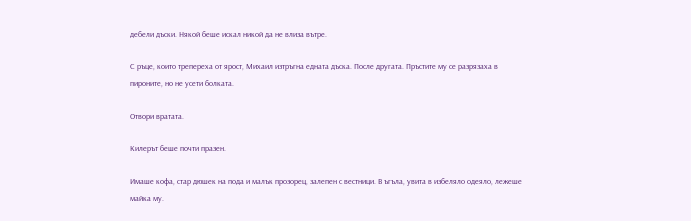дебели дъски. Някой беше искал никой да не влиза вътре.

С ръце, които трепереха от ярост, Михаил изтръгна едната дъска. После другата. Пръстите му се разрязаха в пироните, но не усети болката.

Отвори вратата.

Килерът беше почти празен.

Имаше кофа, стар дюшек на пода и малък прозорец, залепен с вестници. В ъгъла, увита в избеляло одеяло, лежеше майка му.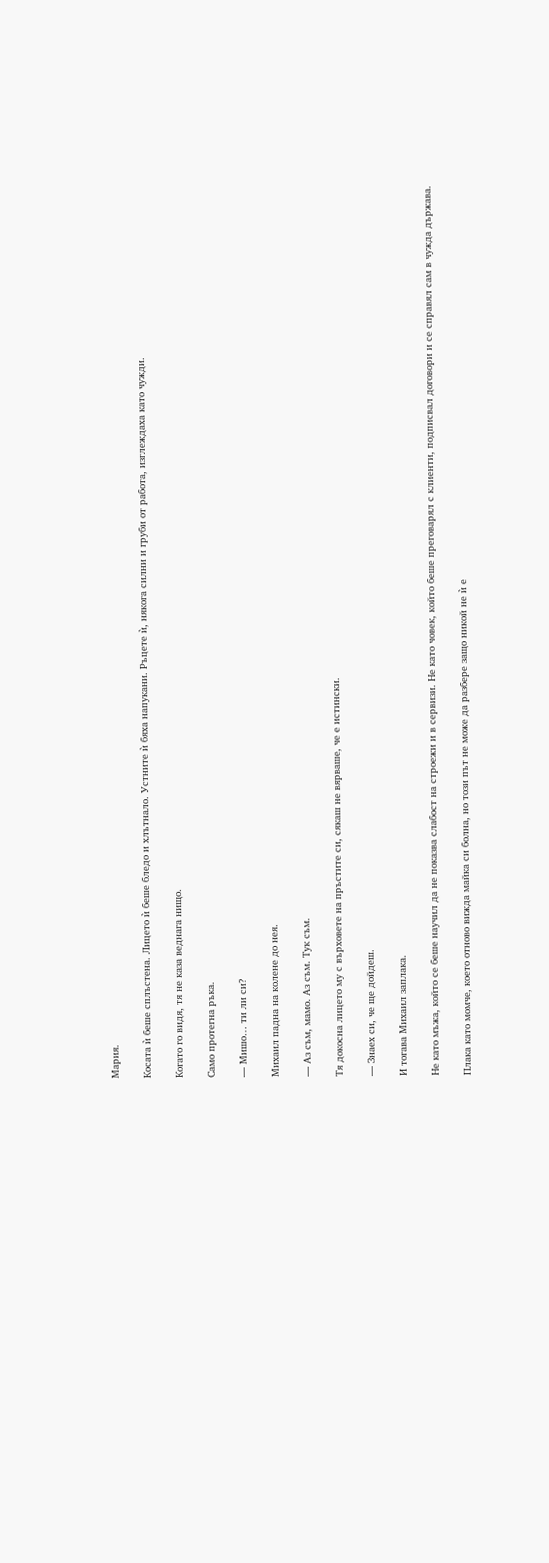Мария.

Косата ѝ беше сплъстена. Лицето ѝ беше бледо и хлътнало. Устните ѝ бяха напукани. Ръцете ѝ, някога силни и груби от работа, изглеждаха като чужди.

Когато го видя, тя не каза веднага нищо.

Само протегна ръка.

— Мишо… ти ли си?

Михаил падна на колене до нея.

— Аз съм, мамо. Аз съм. Тук съм.

Тя докосна лицето му с върховете на пръстите си, сякаш не вярваше, че е истински.

— Знаех си, че ще дойдеш.

И тогава Михаил заплака.

Не като мъжа, който се беше научил да не показва слабост на строежи и в сервизи. Не като човек, който беше преговарял с клиенти, подписвал договори и се справял сам в чужда държава.

Плака като момче, което отново вижда майка си болна, но този път не може да разбере защо никой не ѝ е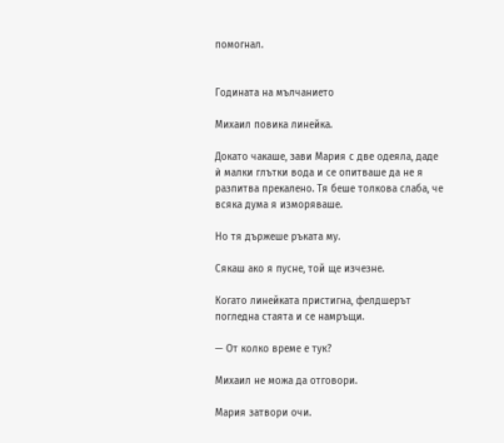помогнал.


Годината на мълчанието

Михаил повика линейка.

Докато чакаше, зави Мария с две одеяла, даде ѝ малки глътки вода и се опитваше да не я разпитва прекалено. Тя беше толкова слаба, че всяка дума я изморяваше.

Но тя държеше ръката му.

Сякаш ако я пусне, той ще изчезне.

Когато линейката пристигна, фелдшерът погледна стаята и се намръщи.

— От колко време е тук?

Михаил не можа да отговори.

Мария затвори очи.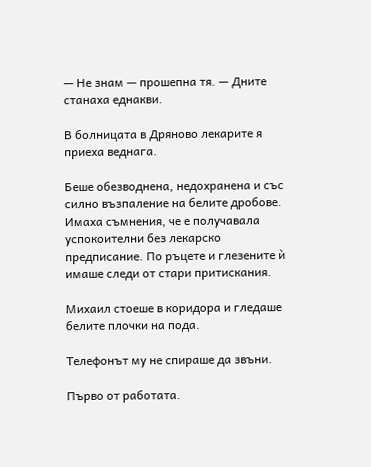— Не знам — прошепна тя. — Дните станаха еднакви.

В болницата в Дряново лекарите я приеха веднага.

Беше обезводнена, недохранена и със силно възпаление на белите дробове. Имаха съмнения, че е получавала успокоителни без лекарско предписание. По ръцете и глезените ѝ имаше следи от стари притискания.

Михаил стоеше в коридора и гледаше белите плочки на пода.

Телефонът му не спираше да звъни.

Първо от работата.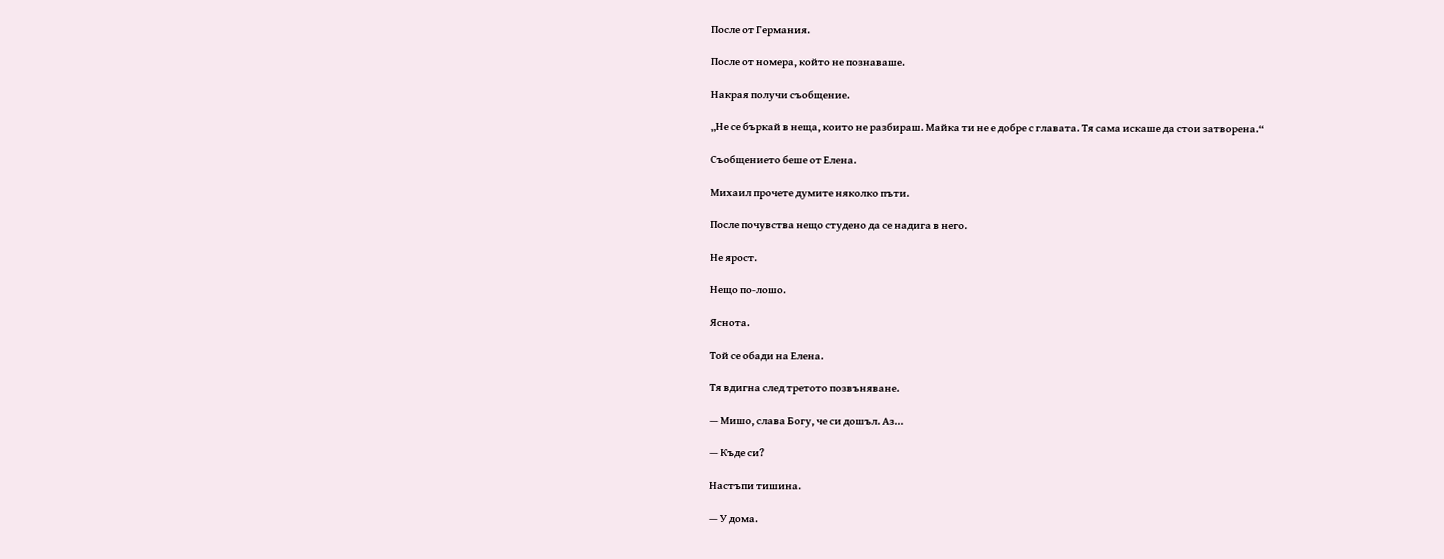После от Германия.

После от номера, който не познаваше.

Накрая получи съобщение.

„Не се бъркай в неща, които не разбираш. Майка ти не е добре с главата. Тя сама искаше да стои затворена.“

Съобщението беше от Елена.

Михаил прочете думите няколко пъти.

После почувства нещо студено да се надига в него.

Не ярост.

Нещо по-лошо.

Яснота.

Той се обади на Елена.

Тя вдигна след третото позвъняване.

— Мишо, слава Богу, че си дошъл. Аз…

— Къде си?

Настъпи тишина.

— У дома.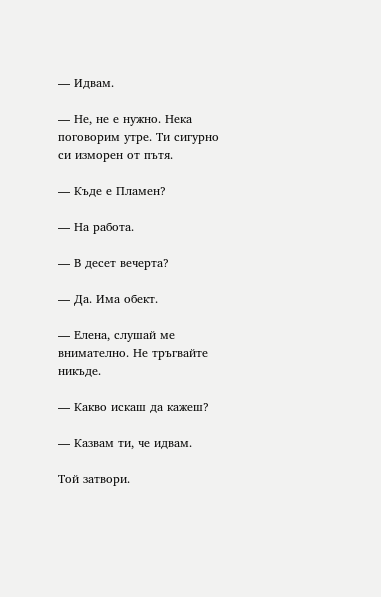— Идвам.

— Не, не е нужно. Нека поговорим утре. Ти сигурно си изморен от пътя.

— Къде е Пламен?

— На работа.

— В десет вечерта?

— Да. Има обект.

— Елена, слушай ме внимателно. Не тръгвайте никъде.

— Какво искаш да кажеш?

— Казвам ти, че идвам.

Той затвори.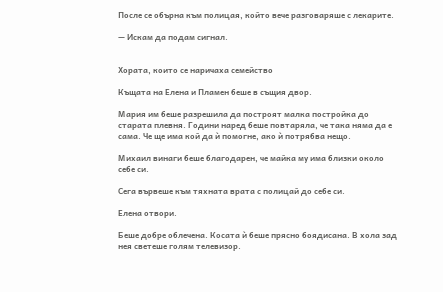После се обърна към полицая, който вече разговаряше с лекарите.

— Искам да подам сигнал.


Хората, които се наричаха семейство

Къщата на Елена и Пламен беше в същия двор.

Мария им беше разрешила да построят малка постройка до старата плевня. Години наред беше повтаряла, че така няма да е сама. Че ще има кой да ѝ помогне, ако ѝ потрябва нещо.

Михаил винаги беше благодарен, че майка му има близки около себе си.

Сега вървеше към тяхната врата с полицай до себе си.

Елена отвори.

Беше добре облечена. Косата ѝ беше прясно боядисана. В хола зад нея светеше голям телевизор.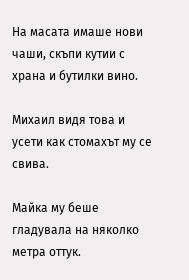На масата имаше нови чаши, скъпи кутии с храна и бутилки вино.

Михаил видя това и усети как стомахът му се свива.

Майка му беше гладувала на няколко метра оттук.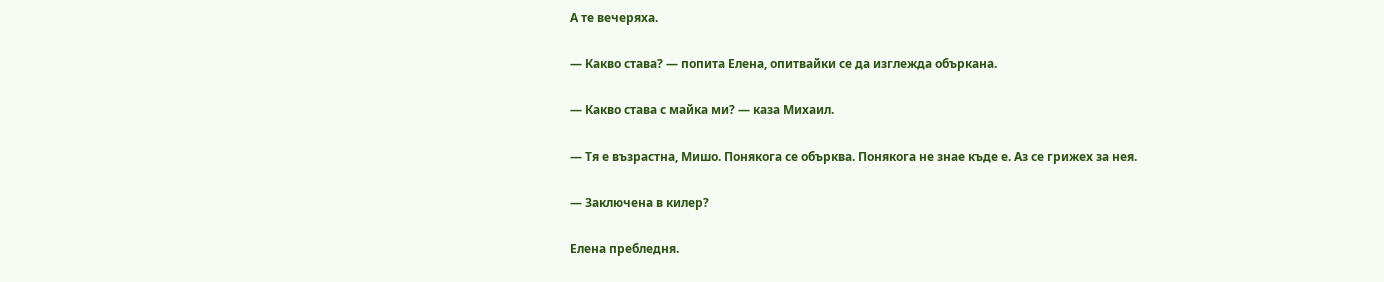А те вечеряха.

— Какво става? — попита Елена, опитвайки се да изглежда объркана.

— Какво става с майка ми? — каза Михаил.

— Тя е възрастна, Мишо. Понякога се обърква. Понякога не знае къде е. Аз се грижех за нея.

— Заключена в килер?

Елена пребледня.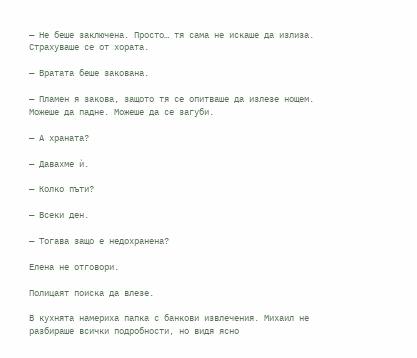— Не беше заключена. Просто… тя сама не искаше да излиза. Страхуваше се от хората.

— Вратата беше закована.

— Пламен я закова, защото тя се опитваше да излезе нощем. Можеше да падне. Можеше да се загуби.

— А храната?

— Давахме ѝ.

— Колко пъти?

— Всеки ден.

— Тогава защо е недохранена?

Елена не отговори.

Полицаят поиска да влезе.

В кухнята намериха папка с банкови извлечения. Михаил не разбираше всички подробности, но видя ясно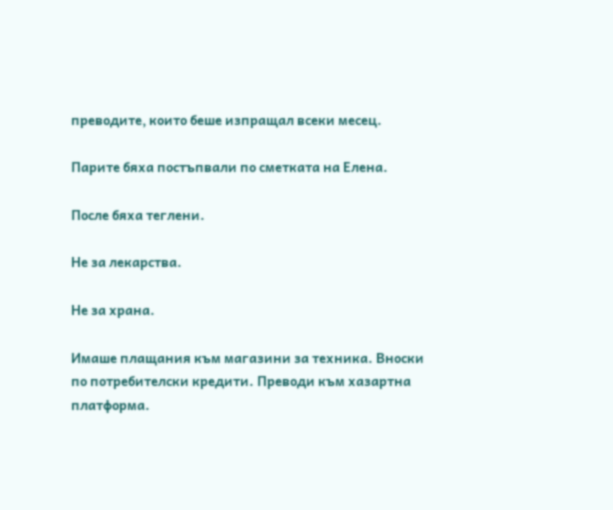преводите, които беше изпращал всеки месец.

Парите бяха постъпвали по сметката на Елена.

После бяха теглени.

Не за лекарства.

Не за храна.

Имаше плащания към магазини за техника. Вноски по потребителски кредити. Преводи към хазартна платформа.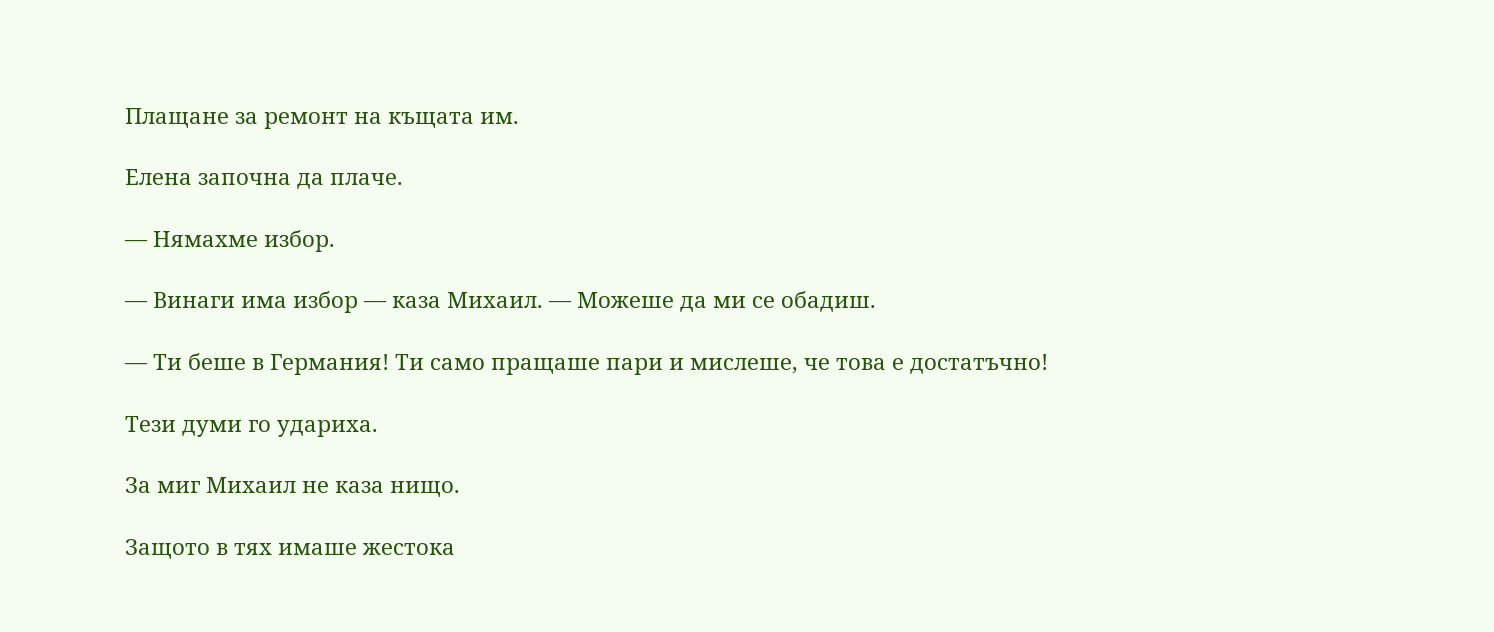Плащане за ремонт на къщата им.

Елена започна да плаче.

— Нямахме избор.

— Винаги има избор — каза Михаил. — Можеше да ми се обадиш.

— Ти беше в Германия! Ти само пращаше пари и мислеше, че това е достатъчно!

Тези думи го удариха.

За миг Михаил не каза нищо.

Защото в тях имаше жестока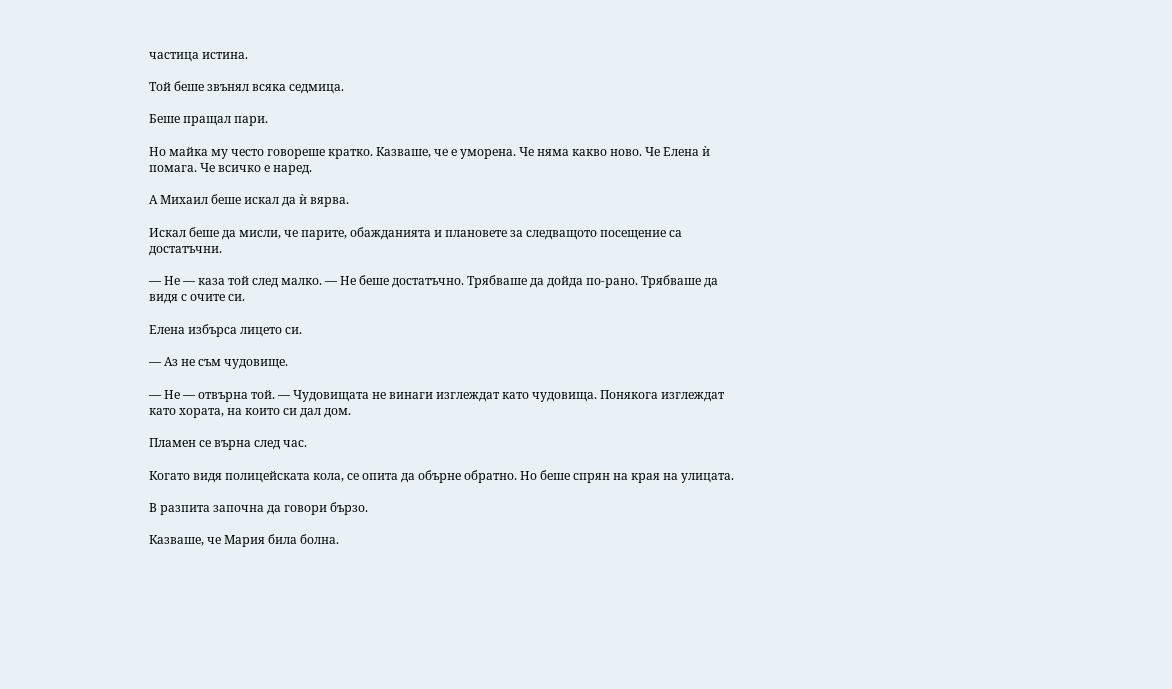частица истина.

Той беше звънял всяка седмица.

Беше пращал пари.

Но майка му често говореше кратко. Казваше, че е уморена. Че няма какво ново. Че Елена ѝ помага. Че всичко е наред.

А Михаил беше искал да ѝ вярва.

Искал беше да мисли, че парите, обажданията и плановете за следващото посещение са достатъчни.

— Не — каза той след малко. — Не беше достатъчно. Трябваше да дойда по-рано. Трябваше да видя с очите си.

Елена избърса лицето си.

— Аз не съм чудовище.

— Не — отвърна той. — Чудовищата не винаги изглеждат като чудовища. Понякога изглеждат като хората, на които си дал дом.

Пламен се върна след час.

Когато видя полицейската кола, се опита да обърне обратно. Но беше спрян на края на улицата.

В разпита започна да говори бързо.

Казваше, че Мария била болна.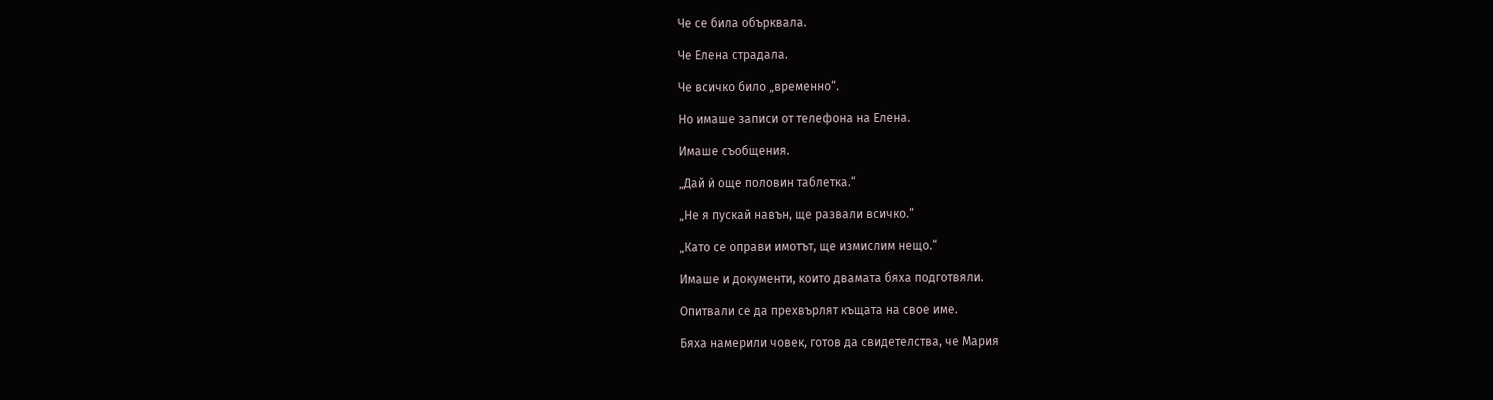Че се била обърквала.

Че Елена страдала.

Че всичко било „временно“.

Но имаше записи от телефона на Елена.

Имаше съобщения.

„Дай ѝ още половин таблетка.“

„Не я пускай навън, ще развали всичко.“

„Като се оправи имотът, ще измислим нещо.“

Имаше и документи, които двамата бяха подготвяли.

Опитвали се да прехвърлят къщата на свое име.

Бяха намерили човек, готов да свидетелства, че Мария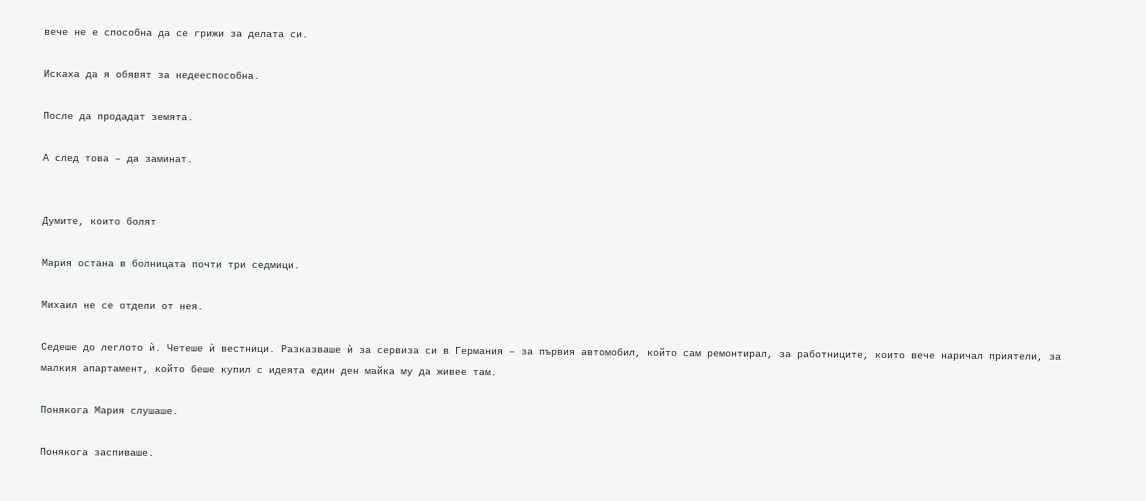вече не е способна да се грижи за делата си.

Искаха да я обявят за недееспособна.

После да продадат земята.

А след това – да заминат.


Думите, които болят

Мария остана в болницата почти три седмици.

Михаил не се отдели от нея.

Седеше до леглото ѝ. Четеше ѝ вестници. Разказваше ѝ за сервиза си в Германия – за първия автомобил, който сам ремонтирал, за работниците, които вече наричал приятели, за малкия апартамент, който беше купил с идеята един ден майка му да живее там.

Понякога Мария слушаше.

Понякога заспиваше.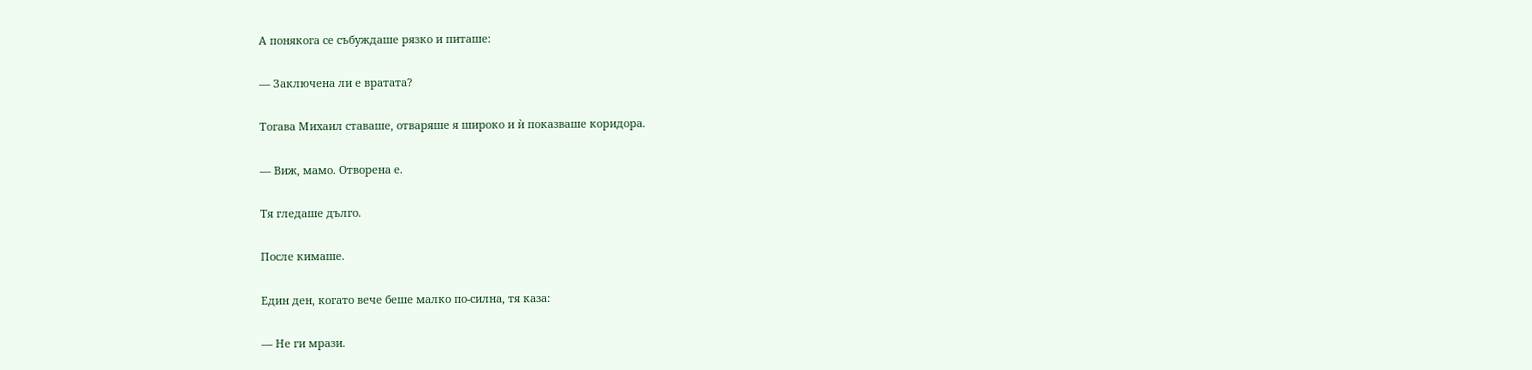А понякога се събуждаше рязко и питаше:

— Заключена ли е вратата?

Тогава Михаил ставаше, отваряше я широко и ѝ показваше коридора.

— Виж, мамо. Отворена е.

Тя гледаше дълго.

После кимаше.

Един ден, когато вече беше малко по-силна, тя каза:

— Не ги мрази.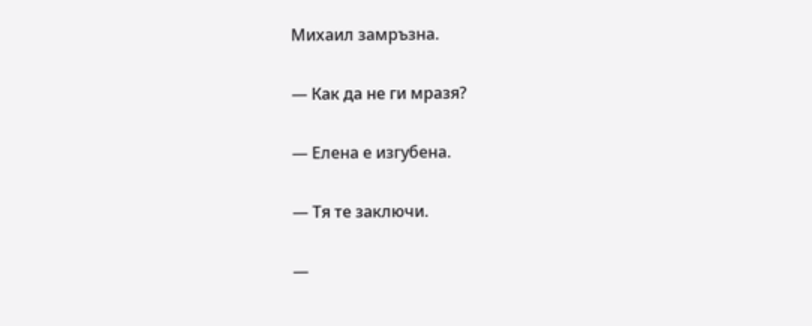Михаил замръзна.

— Как да не ги мразя?

— Елена е изгубена.

— Тя те заключи.

—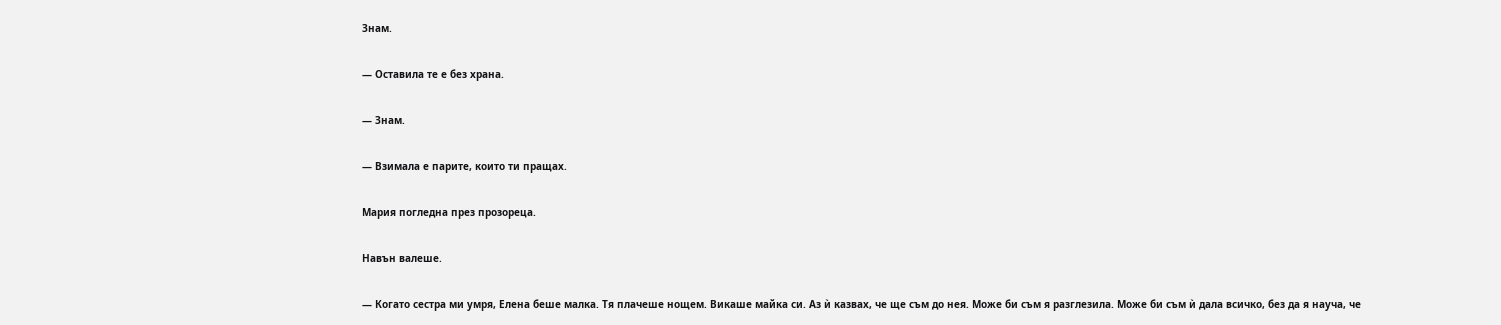Знам.

— Оставила те е без храна.

— Знам.

— Взимала е парите, които ти пращах.

Мария погледна през прозореца.

Навън валеше.

— Когато сестра ми умря, Елена беше малка. Тя плачеше нощем. Викаше майка си. Аз ѝ казвах, че ще съм до нея. Може би съм я разглезила. Може би съм ѝ дала всичко, без да я науча, че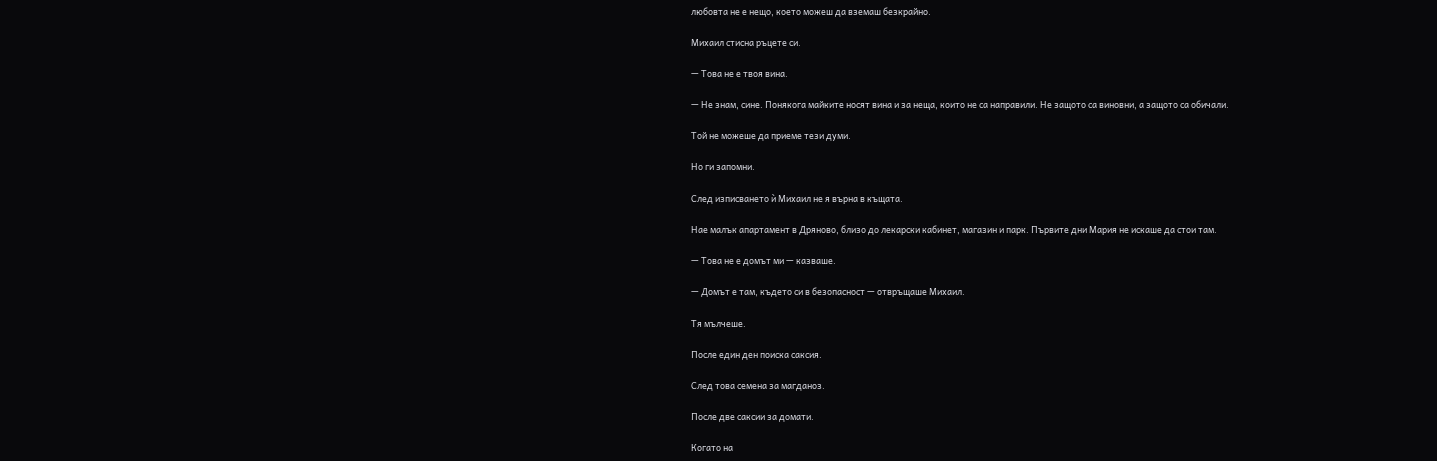любовта не е нещо, което можеш да вземаш безкрайно.

Михаил стисна ръцете си.

— Това не е твоя вина.

— Не знам, сине. Понякога майките носят вина и за неща, които не са направили. Не защото са виновни, а защото са обичали.

Той не можеше да приеме тези думи.

Но ги запомни.

След изписването ѝ Михаил не я върна в къщата.

Нае малък апартамент в Дряново, близо до лекарски кабинет, магазин и парк. Първите дни Мария не искаше да стои там.

— Това не е домът ми — казваше.

— Домът е там, където си в безопасност — отвръщаше Михаил.

Тя мълчеше.

После един ден поиска саксия.

След това семена за магданоз.

После две саксии за домати.

Когато на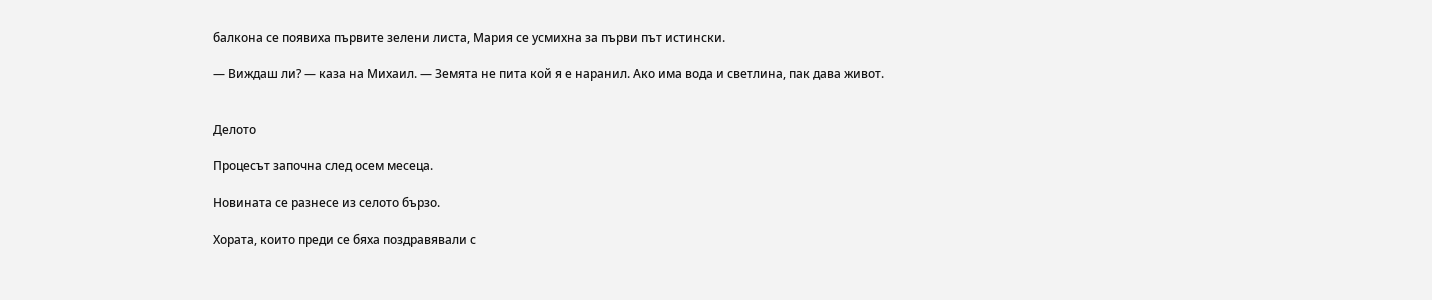балкона се появиха първите зелени листа, Мария се усмихна за първи път истински.

— Виждаш ли? — каза на Михаил. — Земята не пита кой я е наранил. Ако има вода и светлина, пак дава живот.


Делото

Процесът започна след осем месеца.

Новината се разнесе из селото бързо.

Хората, които преди се бяха поздравявали с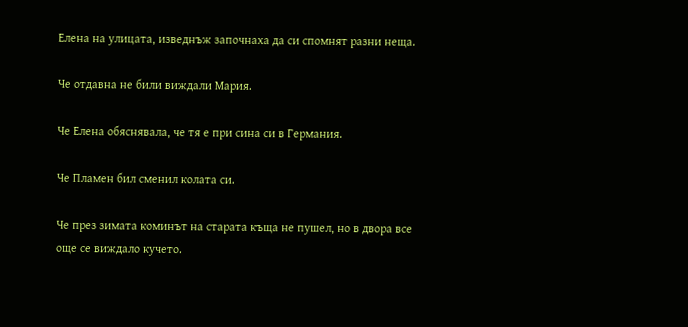Елена на улицата, изведнъж започнаха да си спомнят разни неща.

Че отдавна не били виждали Мария.

Че Елена обяснявала, че тя е при сина си в Германия.

Че Пламен бил сменил колата си.

Че през зимата коминът на старата къща не пушел, но в двора все още се виждало кучето.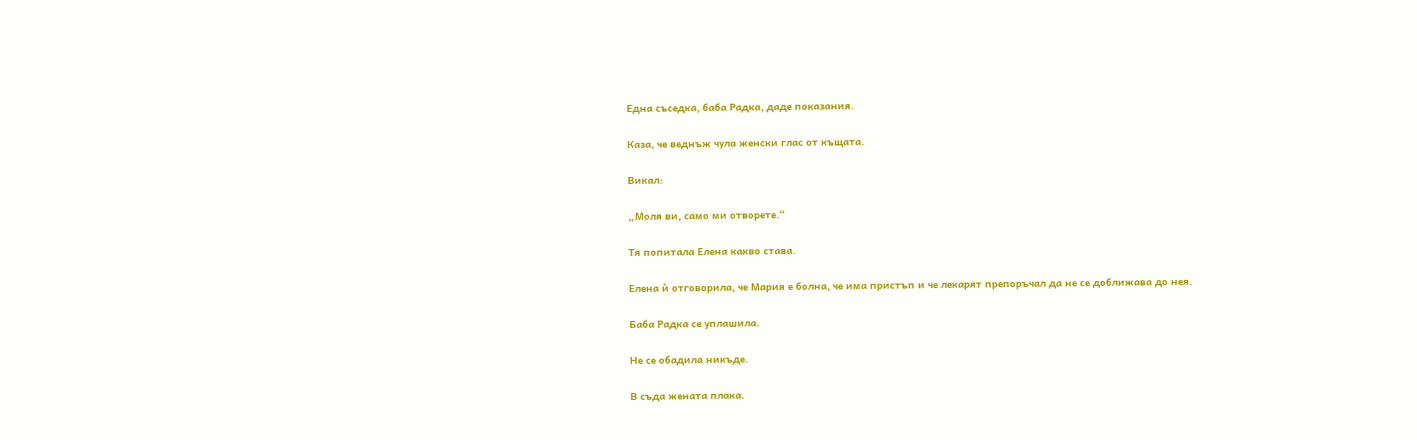Една съседка, баба Радка, даде показания.

Каза, че веднъж чула женски глас от къщата.

Викал:

„Моля ви, само ми отворете.“

Тя попитала Елена какво става.

Елена ѝ отговорила, че Мария е болна, че има пристъп и че лекарят препоръчал да не се доближава до нея.

Баба Радка се уплашила.

Не се обадила никъде.

В съда жената плака.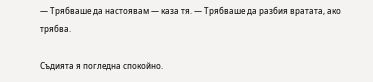— Трябваше да настоявам — каза тя. — Трябваше да разбия вратата, ако трябва.

Съдията я погледна спокойно.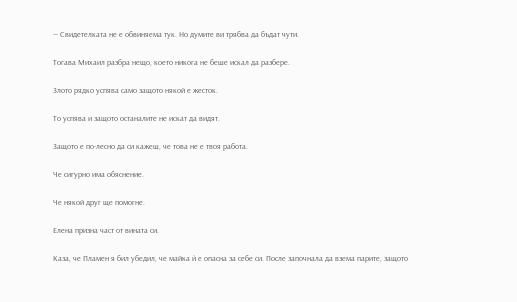— Свидетелката не е обвиняема тук. Но думите ви трябва да бъдат чути.

Тогава Михаил разбра нещо, което никога не беше искал да разбере.

Злото рядко успява само защото някой е жесток.

То успява и защото останалите не искат да видят.

Защото е по-лесно да си кажеш, че това не е твоя работа.

Че сигурно има обяснение.

Че някой друг ще помогне.

Елена призна част от вината си.

Каза, че Пламен я бил убедил, че майка ѝ е опасна за себе си. После започнала да взема парите, защото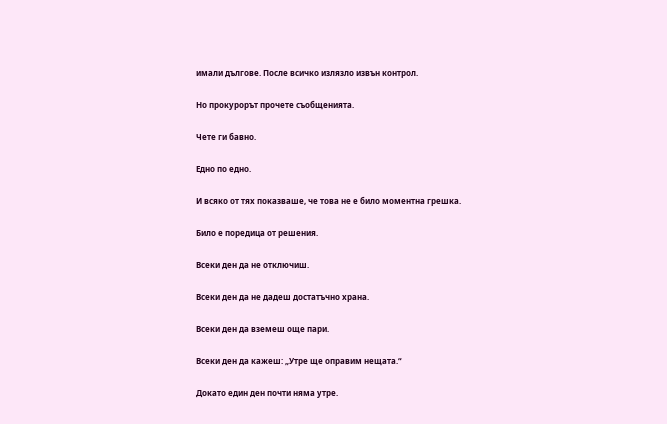имали дългове. После всичко излязло извън контрол.

Но прокурорът прочете съобщенията.

Чете ги бавно.

Едно по едно.

И всяко от тях показваше, че това не е било моментна грешка.

Било е поредица от решения.

Всеки ден да не отключиш.

Всеки ден да не дадеш достатъчно храна.

Всеки ден да вземеш още пари.

Всеки ден да кажеш: „Утре ще оправим нещата.“

Докато един ден почти няма утре.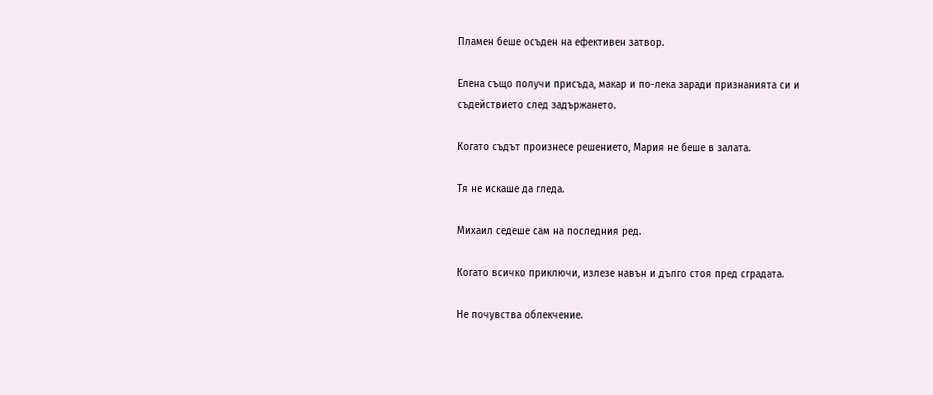Пламен беше осъден на ефективен затвор.

Елена също получи присъда, макар и по-лека заради признанията си и съдействието след задържането.

Когато съдът произнесе решението, Мария не беше в залата.

Тя не искаше да гледа.

Михаил седеше сам на последния ред.

Когато всичко приключи, излезе навън и дълго стоя пред сградата.

Не почувства облекчение.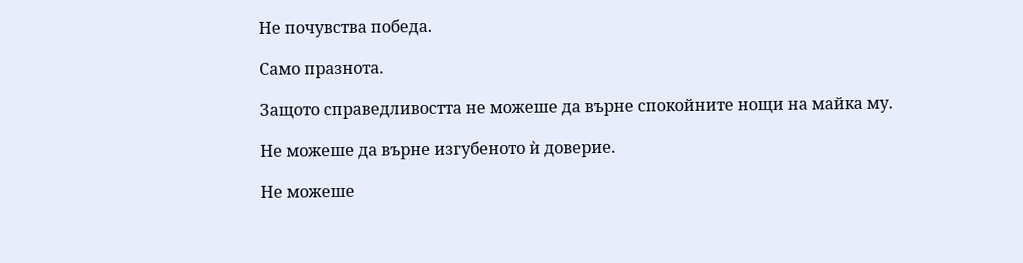Не почувства победа.

Само празнота.

Защото справедливостта не можеше да върне спокойните нощи на майка му.

Не можеше да върне изгубеното ѝ доверие.

Не можеше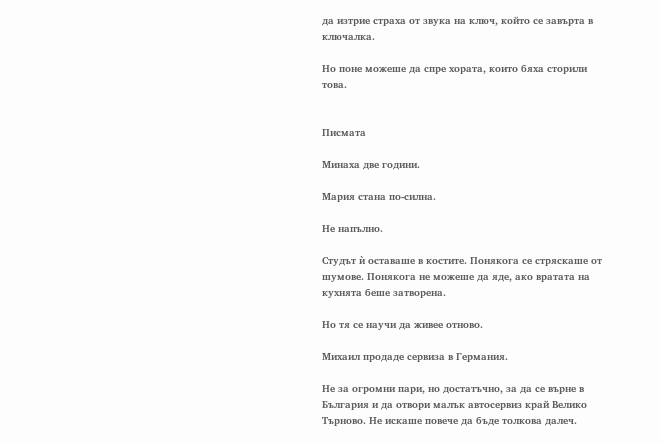да изтрие страха от звука на ключ, който се завърта в ключалка.

Но поне можеше да спре хората, които бяха сторили това.


Писмата

Минаха две години.

Мария стана по-силна.

Не напълно.

Студът ѝ оставаше в костите. Понякога се стряскаше от шумове. Понякога не можеше да яде, ако вратата на кухнята беше затворена.

Но тя се научи да живее отново.

Михаил продаде сервиза в Германия.

Не за огромни пари, но достатъчно, за да се върне в България и да отвори малък автосервиз край Велико Търново. Не искаше повече да бъде толкова далеч.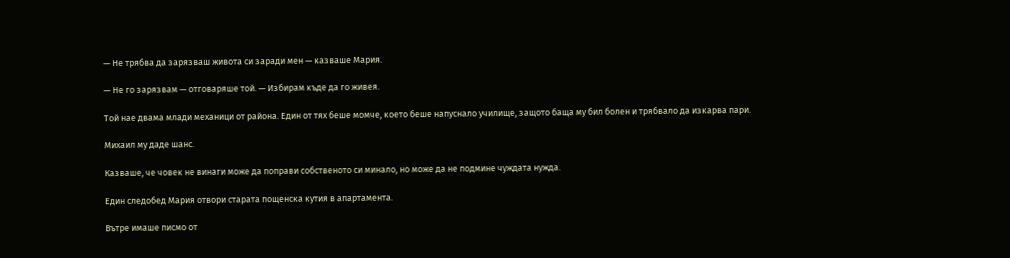— Не трябва да зарязваш живота си заради мен — казваше Мария.

— Не го зарязвам — отговаряше той. — Избирам къде да го живея.

Той нае двама млади механици от района. Един от тях беше момче, което беше напуснало училище, защото баща му бил болен и трябвало да изкарва пари.

Михаил му даде шанс.

Казваше, че човек не винаги може да поправи собственото си минало, но може да не подмине чуждата нужда.

Един следобед Мария отвори старата пощенска кутия в апартамента.

Вътре имаше писмо от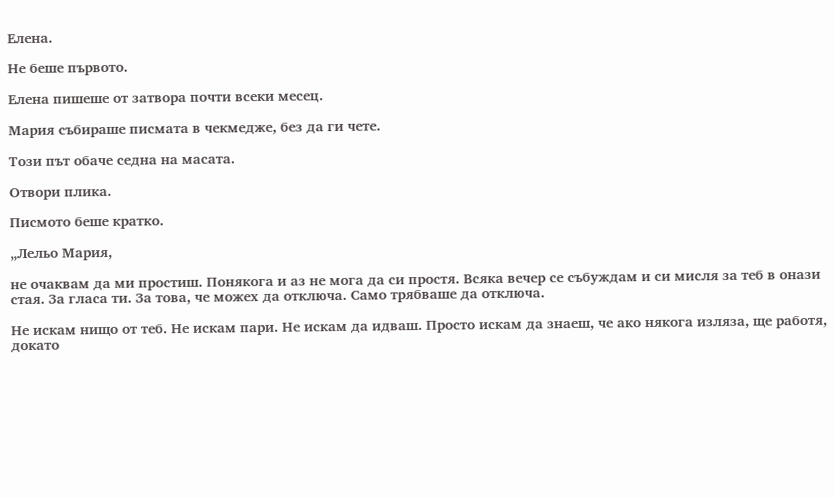Елена.

Не беше първото.

Елена пишеше от затвора почти всеки месец.

Мария събираше писмата в чекмедже, без да ги чете.

Този път обаче седна на масата.

Отвори плика.

Писмото беше кратко.

„Лельо Мария,

не очаквам да ми простиш. Понякога и аз не мога да си простя. Всяка вечер се събуждам и си мисля за теб в онази стая. За гласа ти. За това, че можех да отключа. Само трябваше да отключа.

Не искам нищо от теб. Не искам пари. Не искам да идваш. Просто искам да знаеш, че ако някога изляза, ще работя, докато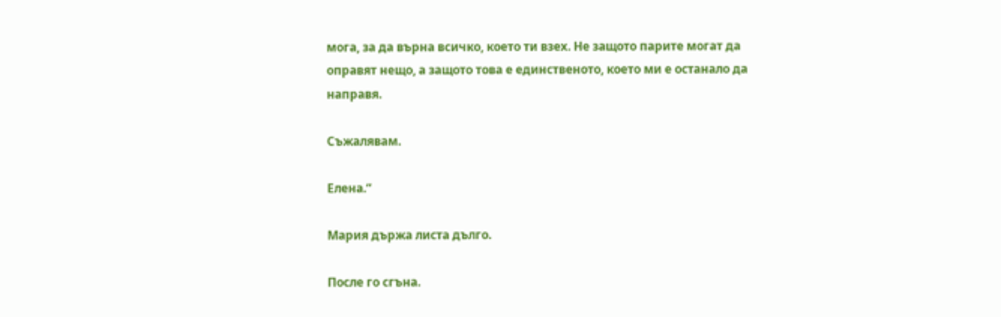мога, за да върна всичко, което ти взех. Не защото парите могат да оправят нещо, а защото това е единственото, което ми е останало да направя.

Съжалявам.

Елена.“

Мария държа листа дълго.

После го сгъна.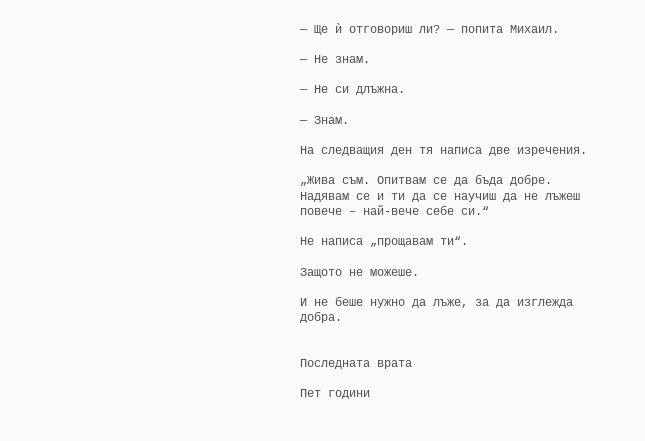— Ще ѝ отговориш ли? — попита Михаил.

— Не знам.

— Не си длъжна.

— Знам.

На следващия ден тя написа две изречения.

„Жива съм. Опитвам се да бъда добре. Надявам се и ти да се научиш да не лъжеш повече – най-вече себе си.“

Не написа „прощавам ти“.

Защото не можеше.

И не беше нужно да лъже, за да изглежда добра.


Последната врата

Пет години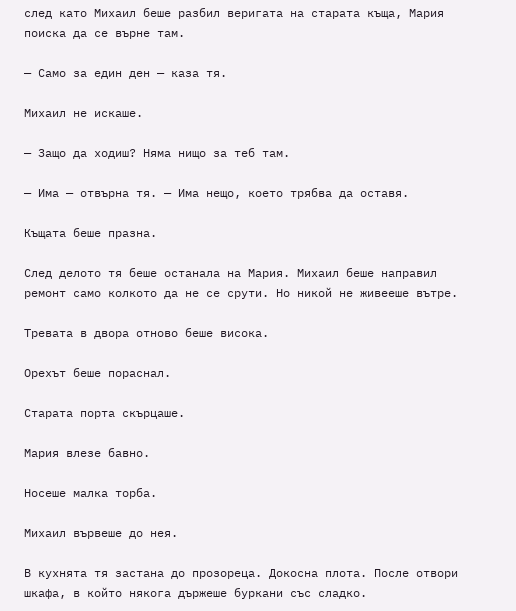след като Михаил беше разбил веригата на старата къща, Мария поиска да се върне там.

— Само за един ден — каза тя.

Михаил не искаше.

— Защо да ходиш? Няма нищо за теб там.

— Има — отвърна тя. — Има нещо, което трябва да оставя.

Къщата беше празна.

След делото тя беше останала на Мария. Михаил беше направил ремонт само колкото да не се срути. Но никой не живееше вътре.

Тревата в двора отново беше висока.

Орехът беше пораснал.

Старата порта скърцаше.

Мария влезе бавно.

Носеше малка торба.

Михаил вървеше до нея.

В кухнята тя застана до прозореца. Докосна плота. После отвори шкафа, в който някога държеше буркани със сладко.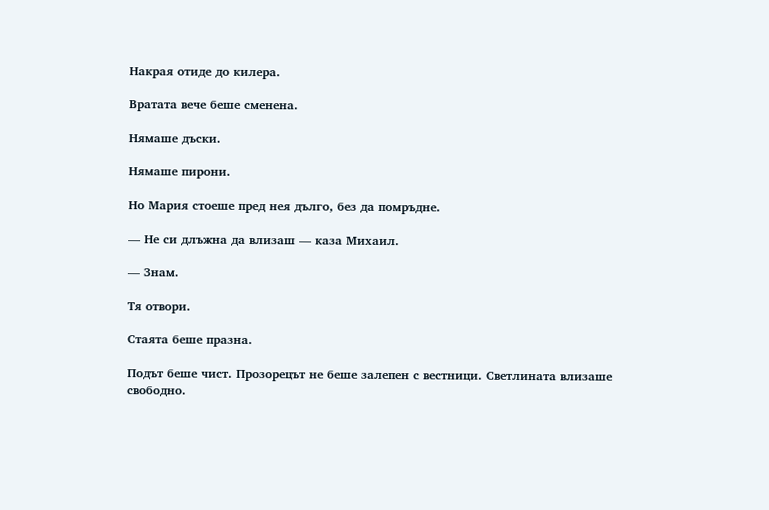Накрая отиде до килера.

Вратата вече беше сменена.

Нямаше дъски.

Нямаше пирони.

Но Мария стоеше пред нея дълго, без да помръдне.

— Не си длъжна да влизаш — каза Михаил.

— Знам.

Тя отвори.

Стаята беше празна.

Подът беше чист. Прозорецът не беше залепен с вестници. Светлината влизаше свободно.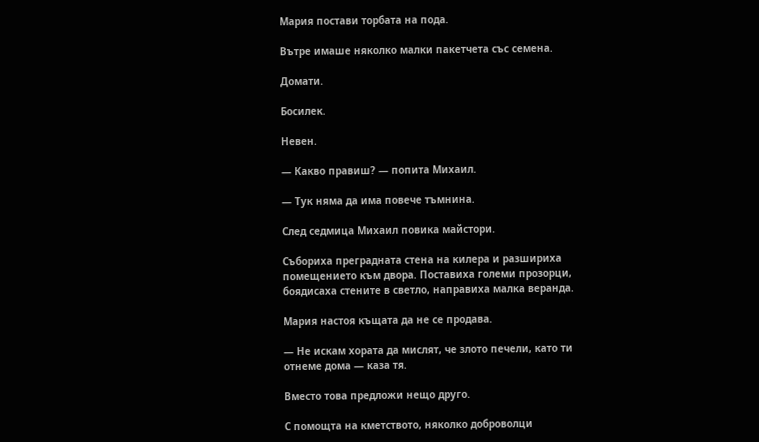Мария постави торбата на пода.

Вътре имаше няколко малки пакетчета със семена.

Домати.

Босилек.

Невен.

— Какво правиш? — попита Михаил.

— Тук няма да има повече тъмнина.

След седмица Михаил повика майстори.

Събориха преградната стена на килера и разшириха помещението към двора. Поставиха големи прозорци, боядисаха стените в светло, направиха малка веранда.

Мария настоя къщата да не се продава.

— Не искам хората да мислят, че злото печели, като ти отнеме дома — каза тя.

Вместо това предложи нещо друго.

С помощта на кметството, няколко доброволци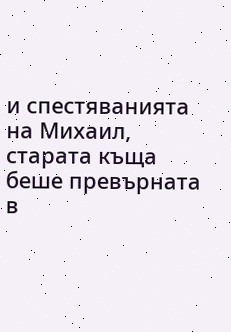и спестяванията на Михаил, старата къща беше превърната в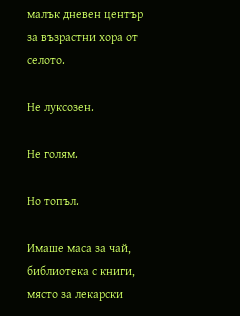малък дневен център за възрастни хора от селото.

Не луксозен.

Не голям.

Но топъл.

Имаше маса за чай, библиотека с книги, място за лекарски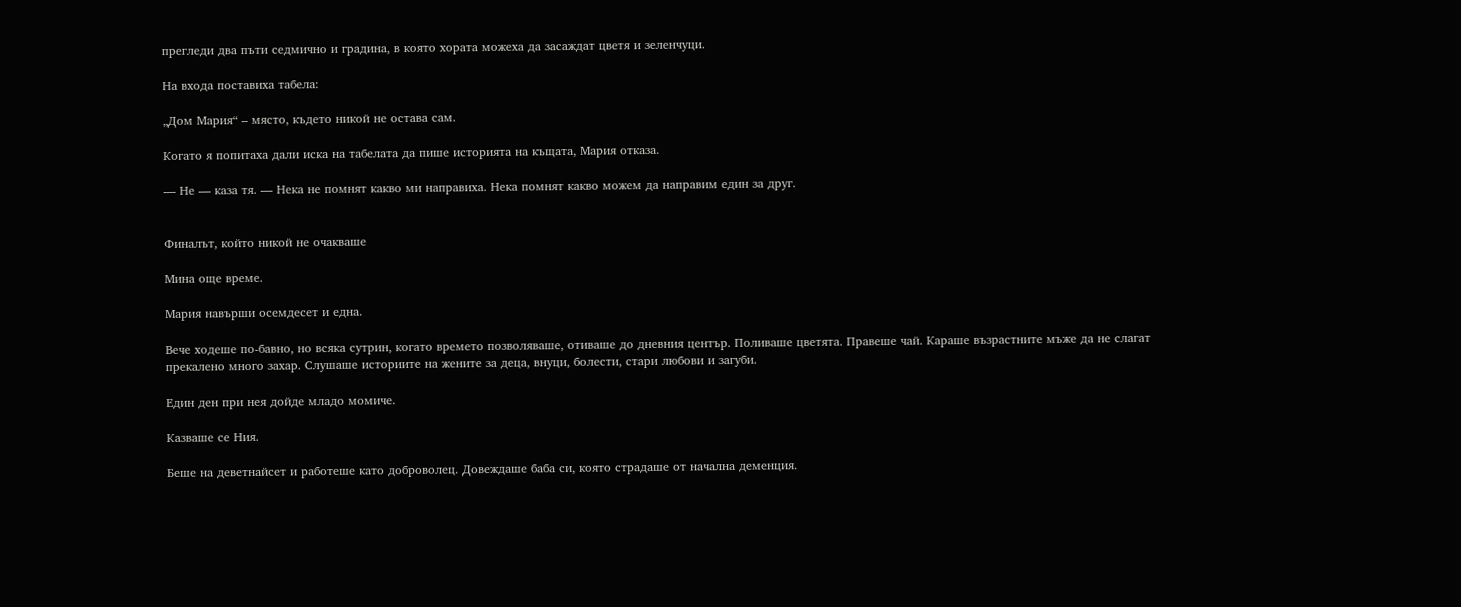прегледи два пъти седмично и градина, в която хората можеха да засаждат цветя и зеленчуци.

На входа поставиха табела:

„Дом Мария“ – място, където никой не остава сам.

Когато я попитаха дали иска на табелата да пише историята на къщата, Мария отказа.

— Не — каза тя. — Нека не помнят какво ми направиха. Нека помнят какво можем да направим един за друг.


Финалът, който никой не очакваше

Мина още време.

Мария навърши осемдесет и една.

Вече ходеше по-бавно, но всяка сутрин, когато времето позволяваше, отиваше до дневния център. Поливаше цветята. Правеше чай. Караше възрастните мъже да не слагат прекалено много захар. Слушаше историите на жените за деца, внуци, болести, стари любови и загуби.

Един ден при нея дойде младо момиче.

Казваше се Ния.

Беше на деветнайсет и работеше като доброволец. Довеждаше баба си, която страдаше от начална деменция.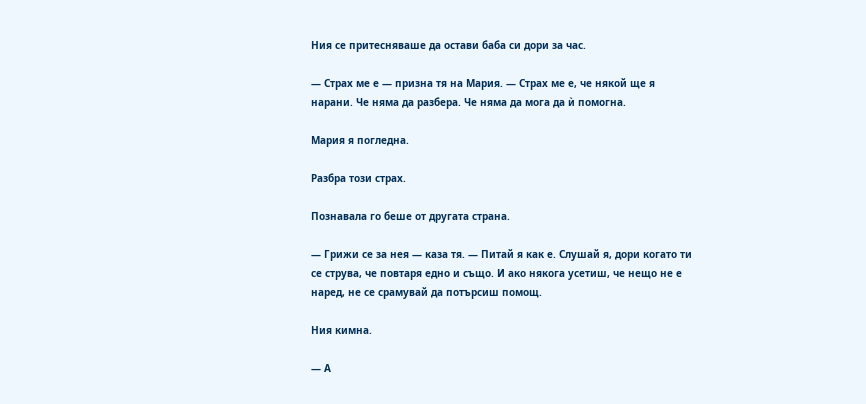Ния се притесняваше да остави баба си дори за час.

— Страх ме е — призна тя на Мария. — Страх ме е, че някой ще я нарани. Че няма да разбера. Че няма да мога да ѝ помогна.

Мария я погледна.

Разбра този страх.

Познавала го беше от другата страна.

— Грижи се за нея — каза тя. — Питай я как е. Слушай я, дори когато ти се струва, че повтаря едно и също. И ако някога усетиш, че нещо не е наред, не се срамувай да потърсиш помощ.

Ния кимна.

— А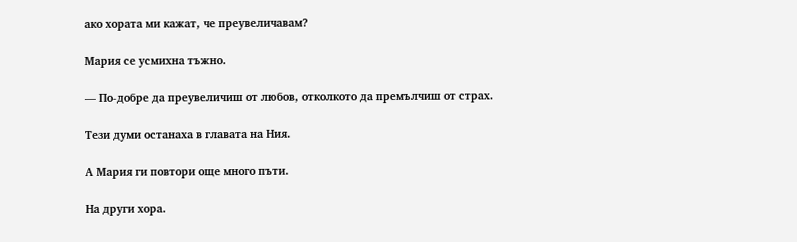ако хората ми кажат, че преувеличавам?

Мария се усмихна тъжно.

— По-добре да преувеличиш от любов, отколкото да премълчиш от страх.

Тези думи останаха в главата на Ния.

А Мария ги повтори още много пъти.

На други хора.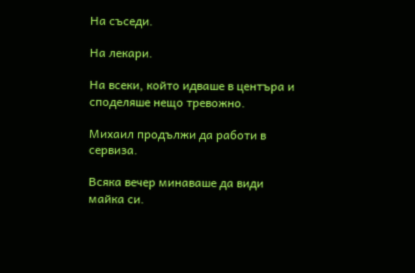На съседи.

На лекари.

На всеки, който идваше в центъра и споделяше нещо тревожно.

Михаил продължи да работи в сервиза.

Всяка вечер минаваше да види майка си.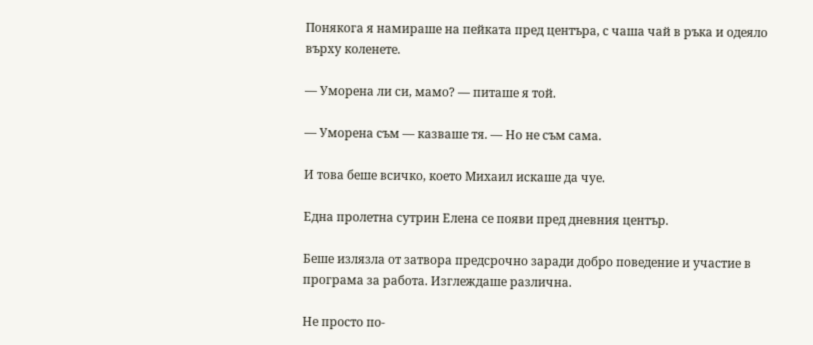Понякога я намираше на пейката пред центъра, с чаша чай в ръка и одеяло върху коленете.

— Уморена ли си, мамо? — питаше я той.

— Уморена съм — казваше тя. — Но не съм сама.

И това беше всичко, което Михаил искаше да чуе.

Една пролетна сутрин Елена се появи пред дневния център.

Беше излязла от затвора предсрочно заради добро поведение и участие в програма за работа. Изглеждаше различна.

Не просто по-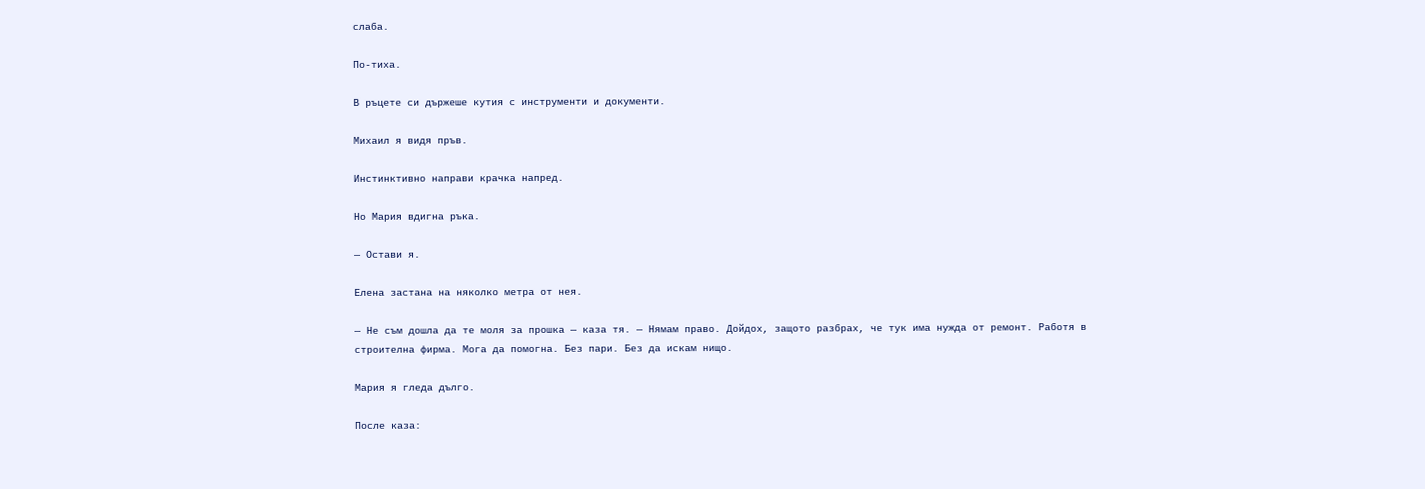слаба.

По-тиха.

В ръцете си държеше кутия с инструменти и документи.

Михаил я видя пръв.

Инстинктивно направи крачка напред.

Но Мария вдигна ръка.

— Остави я.

Елена застана на няколко метра от нея.

— Не съм дошла да те моля за прошка — каза тя. — Нямам право. Дойдох, защото разбрах, че тук има нужда от ремонт. Работя в строителна фирма. Мога да помогна. Без пари. Без да искам нищо.

Мария я гледа дълго.

После каза: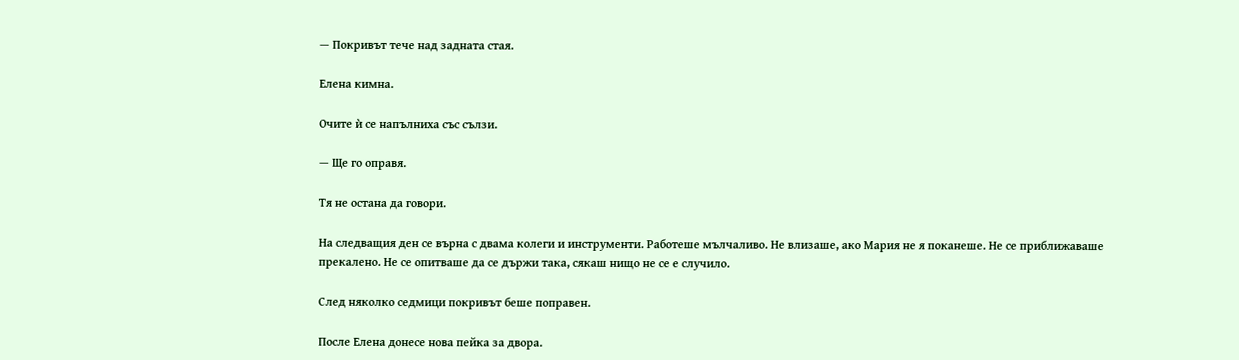— Покривът тече над задната стая.

Елена кимна.

Очите ѝ се напълниха със сълзи.

— Ще го оправя.

Тя не остана да говори.

На следващия ден се върна с двама колеги и инструменти. Работеше мълчаливо. Не влизаше, ако Мария не я поканеше. Не се приближаваше прекалено. Не се опитваше да се държи така, сякаш нищо не се е случило.

След няколко седмици покривът беше поправен.

После Елена донесе нова пейка за двора.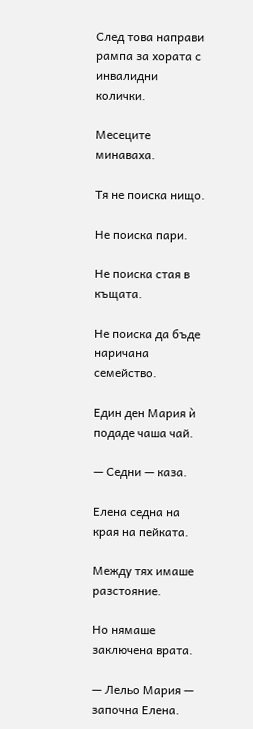След това направи рампа за хората с инвалидни колички.

Месеците минаваха.

Тя не поиска нищо.

Не поиска пари.

Не поиска стая в къщата.

Не поиска да бъде наричана семейство.

Един ден Мария ѝ подаде чаша чай.

— Седни — каза.

Елена седна на края на пейката.

Между тях имаше разстояние.

Но нямаше заключена врата.

— Лельо Мария — започна Елена.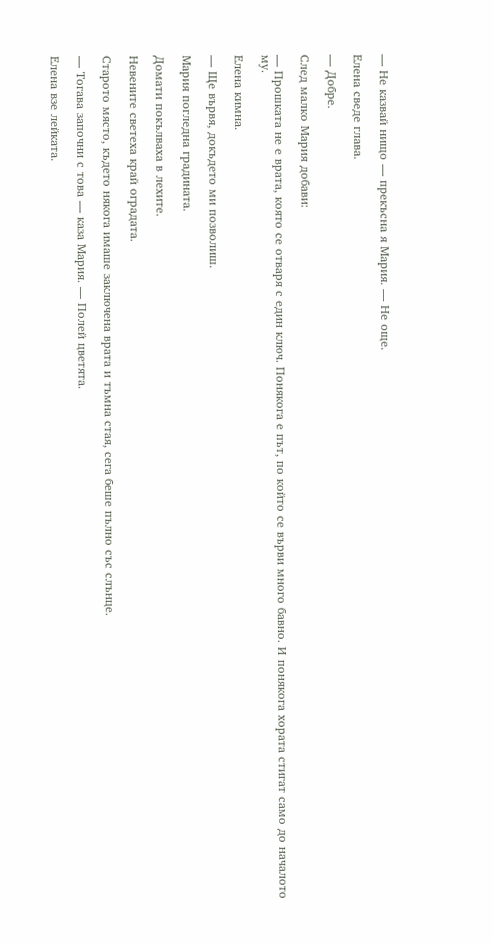— Не казвай нищо — прекъсна я Мария. — Не още.

Елена сведе глава.

— Добре.

След малко Мария добави:

— Прошката не е врата, която се отваря с един ключ. Понякога е път, по който се върви много бавно. И понякога хората стигат само до началото му.

Елена кимна.

— Ще вървя, докъдето ми позволиш.

Мария погледна градината.

Домати покълваха в лехите.

Невените светеха край оградата.

Старото място, където някога имаше заключена врата и тъмна стая, сега беше пълно със слънце.

— Тогава започни с това — каза Мария. — Полей цветята.

Елена взе лейката.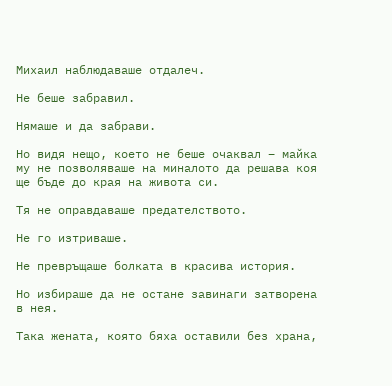Михаил наблюдаваше отдалеч.

Не беше забравил.

Нямаше и да забрави.

Но видя нещо, което не беше очаквал – майка му не позволяваше на миналото да решава коя ще бъде до края на живота си.

Тя не оправдаваше предателството.

Не го изтриваше.

Не превръщаше болката в красива история.

Но избираше да не остане завинаги затворена в нея.

Така жената, която бяха оставили без храна,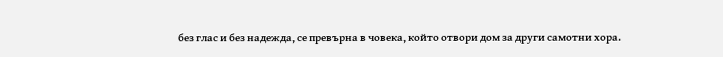без глас и без надежда, се превърна в човека, който отвори дом за други самотни хора.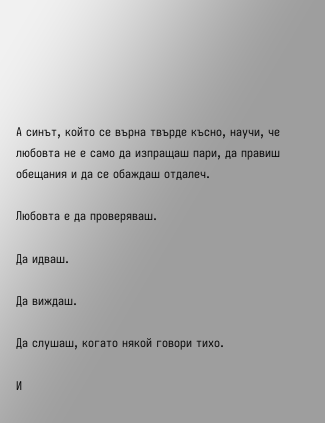А синът, който се върна твърде късно, научи, че любовта не е само да изпращаш пари, да правиш обещания и да се обаждаш отдалеч.

Любовта е да проверяваш.

Да идваш.

Да виждаш.

Да слушаш, когато някой говори тихо.

И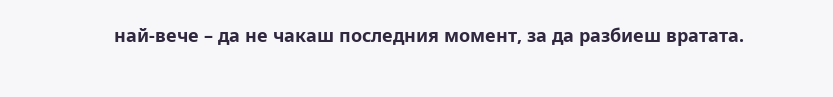най-вече – да не чакаш последния момент, за да разбиеш вратата.